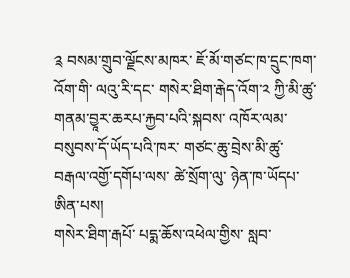༉ བསམ་གྲུབ་ལྗོངས་མཁར་ ཇོ་མོ་གཙང་ཁ་དྲུང་ཁག་འོག་གི་ ལའུ་རི་དང་ གསེར་ཐིག་རྒེད་འོག་༢ ཀྱི་མི་ཚུ་ གནམ་བྱཱར་ཆརཔ་རྐྱབ་པའི་སྐབས་ འཁོར་ལམ་བསུབས་དོ་ཡོད་པའི་ཁར་ གཙང་ཆུ་བྲེས་མི་ཚུ་ བརྒལ་འགྱོ་དགོཔ་ལས་ ཚེ་སྲོག་ལུ་ ཉེན་ཁ་ཡོདཔ་ཨིན་པས།
གསེར་ཐིག་རྒཔོ་ པདྨ་ཆོས་འཕེལ་གྱིས་ སླབ་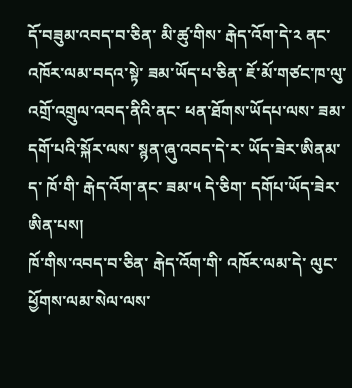དོ་བཟུམ་འབད་བ་ཅིན་ མི་ཚུ་གིས་ རྒེད་འོག་དེ་༢ ནང་ འཁོར་ལམ་བདའ་སྟེ་ ཟམ་ཡོད་པ་ཅིན་ ཇོ་མོ་གཙང་ཁ་ལུ་ འགྲོ་འགྲུལ་འབད་ནིའི་ནང་ ཕན་ཐོགས་ཡོདཔ་ལས་ ཟམ་དགོ་པའི་སྐོར་ལས་ སྙན་ཞུ་འབད་དེ་ར་ ཡོད་ཟེར་ཨིནམ་ད་ ཁོ་གི་ རྒེད་འོག་ནང་ ཟམ་༥ དེ་ཅིག་ དགོཔ་ཡོད་ཟེར་ཨིན་པས།
ཁོ་གིས་འབད་བ་ཅིན་ རྒེད་འོག་གི་ འཁོར་ལམ་དེ་ ལུང་ཕྱོགས་ལམ་སེལ་ལས་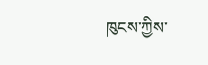ཁུངས་ཀྱིས་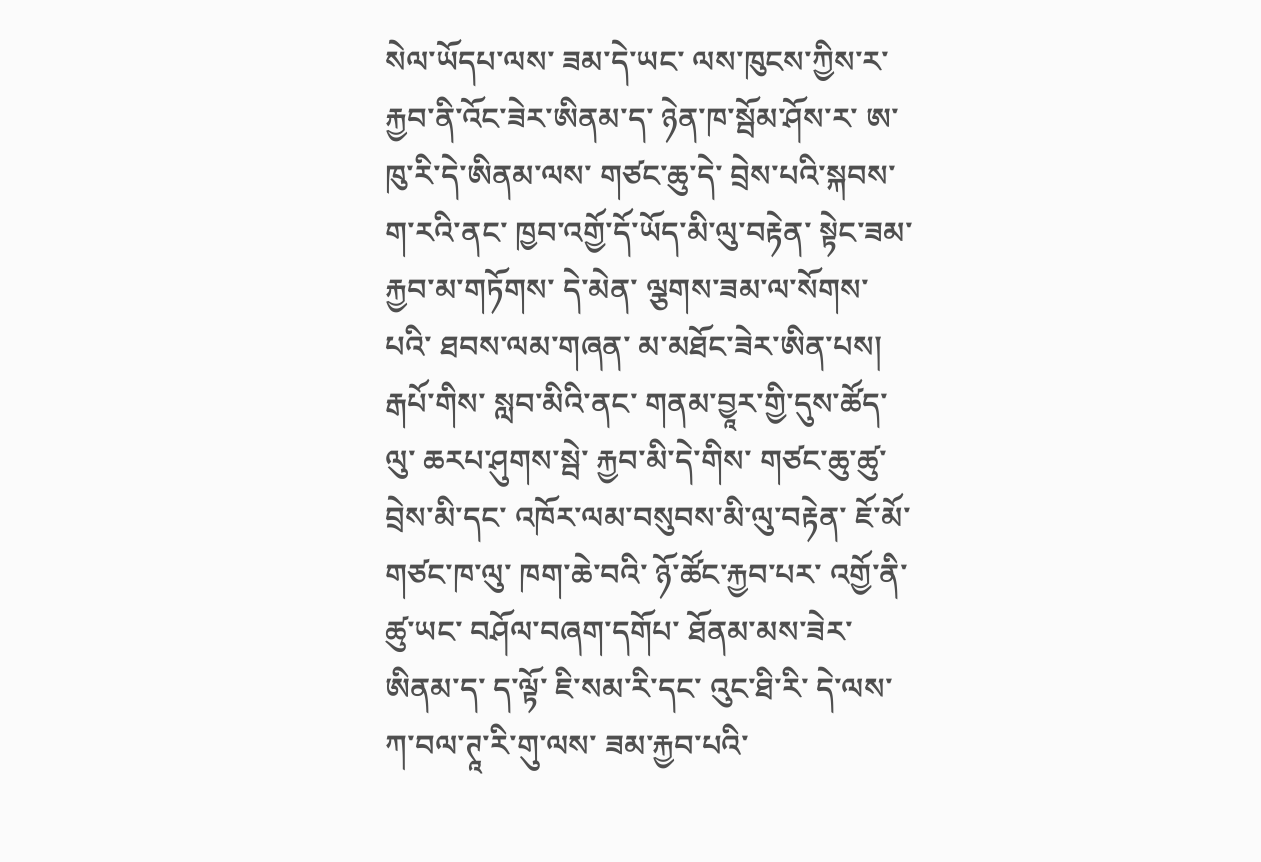སེལ་ཡོདཔ་ལས་ ཟམ་དེ་ཡང་ ལས་ཁུངས་ཀྱིས་ར་ རྐྱབ་ནི་འོང་ཟེར་ཨིནམ་ད་ ཉེན་ཁ་སྦོམ་ཤོས་ར་ ཨ་ཁུ་རི་དེ་ཨིནམ་ལས་ གཙང་ཆུ་དེ་ བྲེས་པའི་སྐབས་ ག་རའི་ནང་ ཁྱབ་འགྱོ་དོ་ཡོད་མི་ལུ་བརྟེན་ སྟེང་ཟམ་རྐྱབ་མ་གཏོགས་ དེ་མེན་ ལྕགས་ཟམ་ལ་སོགས་པའི་ ཐབས་ལམ་གཞན་ མ་མཐོང་ཟེར་ཨིན་པས།
རྒཔོ་གིས་ སླབ་མིའི་ནང་ གནམ་བྱཱར་གྱི་དུས་ཚོད་ལུ་ ཆརཔ་ཤུགས་སྦེ་ རྐྱབ་མི་དེ་གིས་ གཙང་ཆུ་ཚུ་ བྲེས་མི་དང་ འཁོར་ལམ་བསུབས་མི་ལུ་བརྟེན་ ཇོ་མོ་གཙང་ཁ་ལུ་ ཁག་ཆེ་བའི་ ཉོ་ཚོང་རྐྱབ་པར་ འགྱོ་ནི་ཚུ་ཡང་ བཤོལ་བཞག་དགོཔ་ ཐོནམ་མས་ཟེར་ཨིནམ་ད་ ད་ལྟོ་ ཇི་སམ་རི་དང་ འུང་ཐི་རི་ དེ་ལས་ ཀ་བལ་ཊཱ་རི་གུ་ལས་ ཟམ་རྐྱབ་པའི་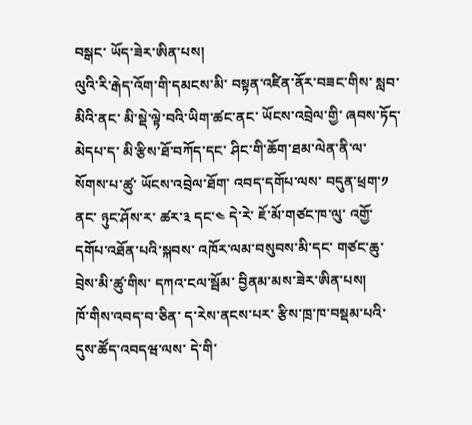བསྒང་ ཡོད་ཟེར་ཨིན་པས།
ལུའི་རི་རྒེད་འོག་གི་དམངས་མི་ བསྟན་འཛིན་ནོར་བཟང་གིས་ སླབ་མིའི་ནང་ མི་སྡེ་ལྟེ་བའི་ཡིག་ཚང་ནང་ ཡོངས་འབྲེལ་གྱི་ ཞབས་ཏོད་མེདཔ་ད་ མི་རྩིས་ཐོ་བཀོད་དང་ ཤིང་གི་ཆོག་ཐམ་ལེན་ནི་ལ་སོགས་པ་ཚུ་ ཡོངས་འབྲེལ་ཐོག་ འབད་དགོཔ་ལས་ བདུན་ཕྲག་༡ ནང་ ཉུང་ཤོས་ར་ ཚར་༣ དང་༤ དེ་རེ་ ཇོ་མོ་གཙང་ཁ་ལུ་ འགྱོ་དགོཔ་འཐོན་པའི་སྐབས་ འཁོར་ལམ་བསུབས་མི་དང་ གཙང་ཆུ་བྲེས་མི་ཚུ་གིས་ དཀའ་ངལ་སྦོམ་ བྱིནམ་མས་ཟེར་ཨིན་པས།
ཁོ་གིས་འབད་བ་ཅིན་ ད་རེས་ནངས་པར་ རྩིས་ཁྲ་ཁ་བསྡམ་པའི་ དུས་ཚོད་འབདཝ་ལས་ དེ་གི་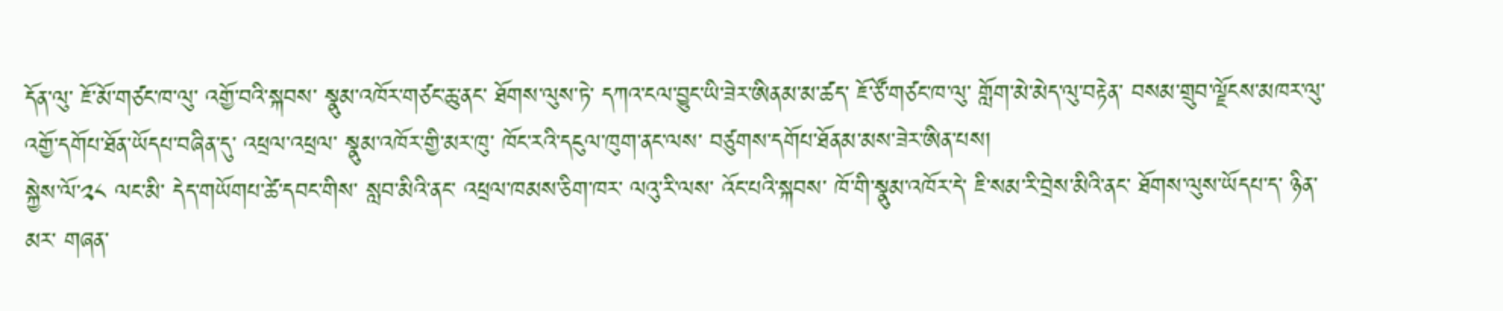དོན་ལུ་ ཇོ་མོ་གཙང་ཁ་ལུ་ འགྱོ་བའི་སྐབས་ སྣུམ་འཁོར་གཙང་ཆུ་ནང་ ཐོགས་ལུས་ཏེ་ དཀའ་ངལ་བྱུང་ཡི་ཟེར་ཨིནམ་མ་ཚད་ ཇོ་ཙོ་གཙང་ཁ་ལུ་ གློག་མེ་མེད་ལུ་བརྟེན་ བསམ་གྲུབ་ལྗོངས་མཁར་ལུ་ འགྱོ་དགོཔ་ཐོན་ཡོདཔ་བཞིན་དུ་ འཕྲལ་འཕྲལ་ སྣུམ་འཁོར་གྱི་མར་ཁུ་ ཁོང་རའི་དངུལ་ཁུག་ནང་ལས་ བཙུགས་དགོཔ་ཐོནམ་མས་ཟེར་ཨིན་པས།
སྐྱེས་ལོ་༢༨ ལང་མི་ དེད་གཡོགཔ་ཚེ་དབང་གིས་ སླབ་མིའི་ནང་ འཕྲལ་ཁམས་ཅིག་ཁར་ ལའུ་རི་ལས་ འོང་པའི་སྐབས་ ཁོ་གི་སྣུམ་འཁོར་དེ་ ཇི་སམ་རི་བྲེས་མིའི་ནང་ ཐོགས་ལུས་ཡོདཔ་ད་ ཉིན་མར་ གཞན་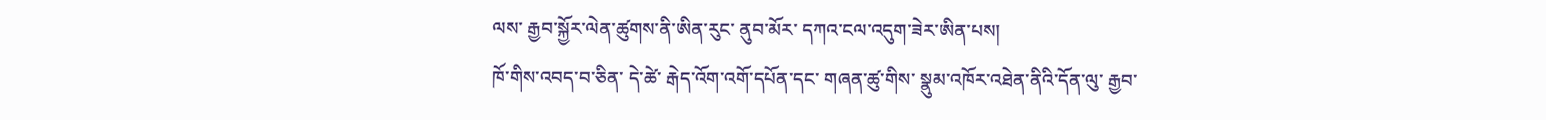ལས་ རྒྱབ་སྐྱོར་ལེན་ཚུགས་ནི་ཨིན་རུང་ ནུབ་མོར་ དཀའ་ངལ་འདུག་ཟེར་ཨིན་པས།
ཁོ་གིས་འབད་བ་ཅིན་ དེ་ཚེ་ རྒེད་འོག་འགོ་དཔོན་དང་ གཞན་ཚུ་གིས་ སྣུམ་འཁོར་འཐེན་ནིའི་དོན་ལུ་ རྒྱབ་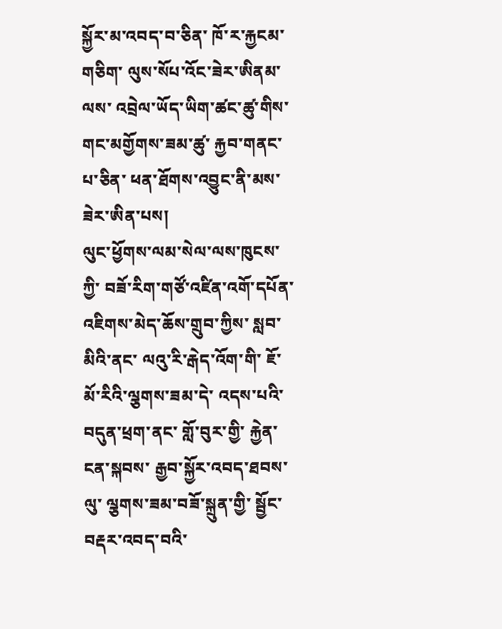སྐྱོར་མ་འབད་བ་ཅིན་ ཁོ་ར་རྐྱངམ་གཅིག་ ལུས་སོཔ་འོང་ཟེར་ཨིནམ་ལས་ འབྲེལ་ཡོད་ཡིག་ཚང་ཚུ་གིས་ གང་མགྱོགས་ཟམ་ཚུ་ རྐྱབ་གནང་པ་ཅིན་ ཕན་ཐོགས་འབྱུང་ནི་མས་ཟེར་ཨིན་པས།
ལུང་ཕྱོགས་ལམ་སེལ་ལས་ཁུངས་ཀྱི་ བཟོ་རིག་གཙོ་འཛིན་འགོ་དཔོན་ འཇིགས་མེད་ཆོས་གྲུབ་ཀྱིས་ སླབ་མིའི་ནང་ ལའུ་རི་རྒེད་འོག་གི་ ཇོ་མོ་རིའི་ལྕགས་ཟམ་དེ་ འདས་པའི་བདུན་ཕྲག་ནང་ གློ་བུར་གྱི་ རྐྱེན་ངན་སྐབས་ རྒྱབ་སྐྱོར་འབད་ཐབས་ལུ་ ལྕགས་ཟམ་བཟོ་སྐྲུན་གྱི་ སྦྱོང་བརྡར་འབད་བའི་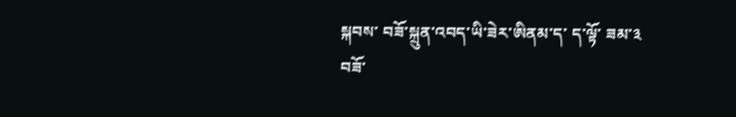སྐབས་ བཟོ་སྐྲུན་འབད་ཡི་ཟེར་ཨིནམ་ད་ ད་ལྟོ་ ཟམ་༣ བཟོ་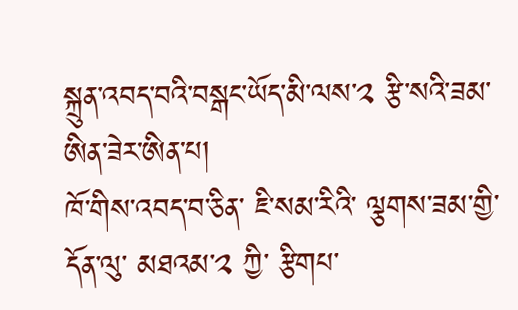སྐྲུན་འབད་བའི་བསྒང་ཡོད་མི་ལས་༢ རྩི་སའི་ཟམ་ ཨིན་ཟེར་ཨིན་པ།
ཁོ་གིས་འབད་བ་ཅིན་ ཇི་སམ་རིའི་ ལྕགས་ཟམ་གྱི་དོན་ལུ་ མཐའམ་༢ ཀྱི་ རྩིགཔ་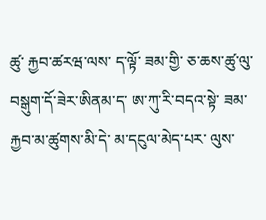ཚུ་ རྐྱབ་ཚརཝ་ལས་ ད་ལྟོ་ ཟམ་གྱི་ ཅ་ཆས་ཚུ་ལུ་ བསྒུག་དོ་ཟེར་ཨིནམ་ད་ ཨ་ཀུ་རི་བདའ་སྟེ་ ཟམ་རྐྱབ་མ་ཚུགས་མི་དེ་ མ་དངུལ་མེད་པར་ ལུས་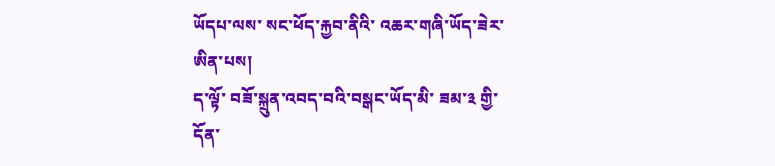ཡོདཔ་ལས་ སང་ཕོད་རྐྱབ་ནིའི་ འཆར་གཞི་ཡོད་ཟེར་ཨིན་པས།
ད་ལྟོ་ བཟོ་སྐྲུན་འབད་བའི་བསྒང་ཡོད་མི་ ཟམ་༣ གྱི་དོན་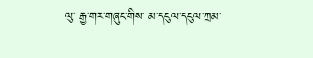ལུ་ རྒྱ་གར་གཞུང་གིས་ མ་དངུལ་དངུལ་ཀྲམ་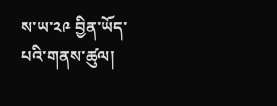ས་ཡ་༢༩ བྱིན་ཡོད་པའི་གནས་ཚུལ།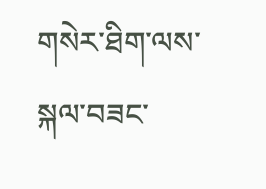གསེར་ཐིག་ལས་ སྐལ་བཟང་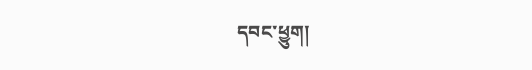དབང་ཕྱུག།